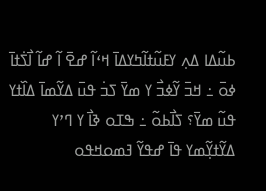ߕߎ߬ߡߊ ߡߍ߲ ߌߓߎ߬ߙߊ߬ߤߌߡߊ߫ ߞߵߊ߬ ߝߐ߫ ߊ߬ ߝߊ߬ ߊ߯ߖ߭ߙߊ߫ ߦߋ߫ ߸ ߞߏ߫ ߌ߬ߦߏ߯ ߌ ߘߌ߫ ߖߏ߭ ߟߎ߫ ߡߌ߬ߘߊ߫ ߡߊ߰ߙߌ ߟߎ߬ ߘߌ߫؟ ߖߊ߯ߕߋ߬ ߸ ߒߠߋ ߢߊ߯ ߌ ߣߴߌ ߡߌ߬ߙߌ߲߬ߘߌ ߟߊ߫ ߝߟߌ߬ ߔߘߋߞߟߋ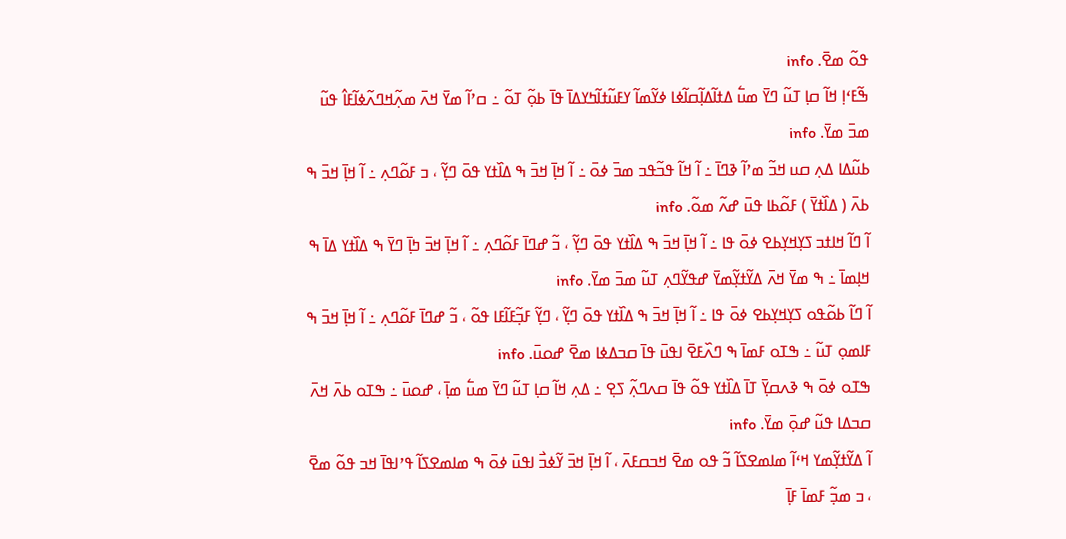ߟߋ߬ ߘߐ߫. info
ߒ߬ߓߵߊ߲ ߞߊ߬ ߛߊ߲ ߠߎ߬ ߣߌ߫ ߘߎ߱ ߡߙߊ߬ߡߊ߲߬ߛߊ߬ߦߊ ߦߌ߬ߘߊ߬ ߌߓߎ߬ߙߊ߬ߤߌߡߊ߫ ߟߊ߫ ߕߋ߲߬ ߠߋ߬ ߸ ߛߴߊ߬ ߘߌ߫ ߞߍ߫ ߘߍ߲߬ߞߣߍ߬ߦߊ߬ߓߊ߮ ߟߎ߬ ߘߏ߫ ߘߌ߫. info
ߕߎ߬ߡߊ ߡߍ߲ ߛߎ ߞߏ߬ ߘߴߊ߬ ߢߣߊ߫ ߸ ߊ߬ ߞߊ߬ ߟߏ߬ߟߏ ߘߏ߫ ߦߋ߫ ߸ ߊ߬ ߞߊ߲߫ ߞߏ߫ ߒ ߡߊ߰ߙߌ ߟߋ߫ ߣߌ߲߬ ، ߏ ߓߋ߬ߣߍ߲ ߸ ߊ߬ ߞߊ߲߫ ߞߏ߫ ߒ ߕߍ߫ ( ߡߊ߰ߙߌ߫ ) ߓߋ߬ߕߊ ߟߎ߫ ߝߍ߬ ߘߋ߬. info
ߊ߬ ߣߊ߬ ߞߊߙߏ ߖߌ߲ߞߌ߲ߕߐ ߦߋ߫ ߟߊ ߸ ߊ߬ ߞߊ߲߫ ߞߏ߫ ߒ ߡߊ߰ߙߌ ߟߋ߫ ߣߌ߲߬ ، ߏ߬ ߝߣߊ߫ ߓߋ߬ߣߍ߲ ߸ ߊ߬ ߞߊ߲߫ ߞߏ߫ ߤߊ߲߫ ߣߌ߫ ߒ ߡߊ߰ߙߌ ߡߊ߫ ߒ ߞߊ߲ߘߊ߫ ߸ ߒ ߘߌ߫ ߞߍ߫ ߡߌ߬ߙߌ߲߬ߘߌ߫ ߝߟߌ߬ߣߍ߲ ߠߎ߬ ߘߏ߫ ߘߌ߫. info
ߊ߬ ߣߊ߬ ߕߋ߬ߟߋ ߖߌ߲ߞߌ߲ߕߐ ߦߋ߫ ߟߊ ߸ ߊ߬ ߞߊ߲߫ ߞߏ߫ ߒ ߡߊ߰ߙߌ ߟߋ߫ ߣߌ߲߬ ، ߣߌ߲߬ ߓߏ߲߬ߓߊ߬ߓߊ ߟߋ߬ ، ߏ߬ ߝߣߊ߫ ߓߋ߬ߣߍ߲ ߸ ߊ߬ ߞߊ߲߫ ߞߏ߫ ߒ ߓߊߘߋ߲ ߠߎ߬ ߸ ߒߠߋ ߓߘߊ߫ ߒ ߣߍ߰ߓߐ߫ ߊߟߎ߫ ߟߊ߫ ߛߏߡߦߊ ߘߐ߫ ߝߋߎ߫. info
ߒߠߋ ߦߋ߫ ߒ ߢߍߛߌ߲߫ ߠߊ߫ ߡߊ߰ߙߌ ߟߋ߬ ߟߊ߫ ߛߍߣߍ߲߬ ߖߐ߲ ߸ ߡߍ߲ ߞߊ߬ ߛߊ߲ ߠߎ߬ ߣߌ߫ ߘߎ߱ ߘߊ߲߫ ، ߝߋߎ߫ ߸ ߒߠߋ ߕߍ߫ ߞߍ߫ ߛߏߡߊ ߟߎ߬ ߝߋ߲߫ ߘߌ߫. info
ߊ߬ ߡߌ߬ߙߌ߲߬ߘߌ ߞߵߊ߬ ߘߊߘߐߖߊ߬ ߏ߬ ߟߋ ߘߐ߫ ߞߏߛߓߍ߫ ، ߊ߬ ߞߊ߲߫ ߞߏ߫ ߌ߬ߦߏ߯ ߊߟߎ߫ ߦߋ߫ ߒ ߘߊߘߐߖߊ߬ ߟߴߊߟߊ߫ ߞߏ ߟߋ߬ ߘߐ߫ ، ߏ ߘߏ߲߬ ߓߘߊ߫ ߓߊ߲߫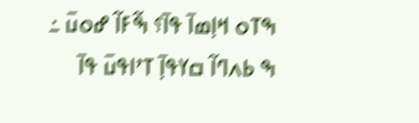ߒߠߋ ߞߊ߲ߘߊ߫ ߟߊ߫؟ ߒ߬ߓߊ߬ ߝߋߎ߫ ߸ ߒ ߕߍߣߊ߬ ߛߌߟߊ߲߫ ߠߴߊߟߎ߫ ߟߊ߫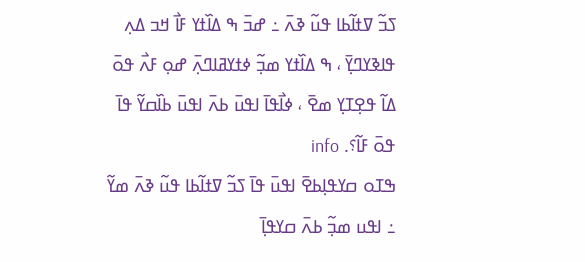ߖߏ߬ ߜߙߊ߬ߕߊ ߟߎ߬ ߢߍ߫ ߸ ߝߏ߫ ߒ ߡߊ߰ߙߌ ߓߊ߯ ߞߏ ߡߍ߲ ߟߊߢߌߣߌ߲߫ ، ߒ ߡߊ߰ߙߌ ߘߏ߲߬ ߦߙߌߥߊߣߍ߲߫ ߝߋ߲ ߓߍ߯ ߟߋ߫ ߡߊ߬ ߟߐ߲ߠߌ߲ ߘߐ߫ ، ߦߊ߯ߟߊ߫ ߊߟߎ߫ ߕߍ߫ ߊߟߎ߫ ߕߊ߰ߛߌ߬ ߟߊ߫ ߟߋ߫ ߓߊ߬؟. info
ߒߠߋ ߛߌߟߊ߲ߕߐ߫ ߊߟߎ߫ ߟߊ߫ ߖߏ߬ ߜߙߊ߬ߕߊ ߟߎ߬ ߢߍ߫ ߘߌ߬ ߸ ߊߟߎ ߘߏ߲߬ ߕߍ߫ ߛߌߟߊ߲߫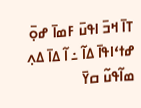ߠߊ߫ ߞߏ߫ ߊߟߎ߫ ߓߘߊ߫ ߝߋ߲߫ ߝߙߵߊߟߊ߫ ߡߊ߬ ߸ ߊ߬ ߡߊ߫ ߡߍ߲ ߘߊ߬ߟߎ߬ ߛߌ߫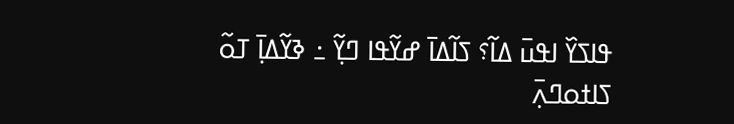ߟߊߖߌ߰ ߊߟߎ߫ ߡߊ߬؟ ߖߊ߬ߡߊ߫ ߝߌ߬ߟߊ ߣߌ߲߬ ߸ ߢߌ߬ߡߊ߲߫ ߠߋ߬ ߖߊߙߋߣߍ߲߫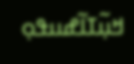ߞߎ߲߬ߠߊ߬ߝߎߟߋ߲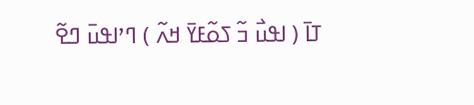ߠߊ߫ ( ߊߟߎ߯ ߏ߬ ߖߋ߬ߓߌ߫ ߞߍ߬ ) ߣߴߊߟߎ߫ ߣߐ߬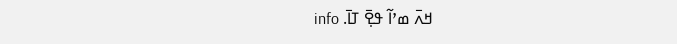ߞߍ߫ ߘߴߊ߬ ߟߐ߲߫ ߠߊ߫. info